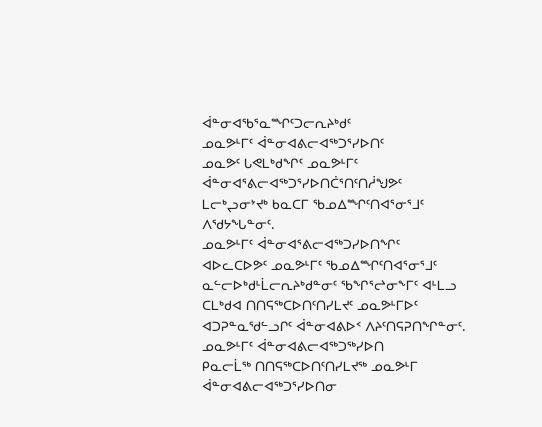ᐋᓐᓂᐊᖃᕐᓇᙱᑦᑐᓕᕆᔨᒃᑯᑦ
ᓄᓇᕗᒻᒥᑦ ᐋᓐᓂᐊᕕᓕᐊᖅᑐᕐᓯᐅᑎᑦ
ᓄᓇᕗᑦ ᒐᕙᒪᒃᑯᖏᑦ ᓄᓇᕗᒻᒥᑦ ᐋᓐᓂᐊᕐᕕᓕᐊᖅᑐᕐᓯᐅᑎᑖᕐᑎᑦᑎᓲᖑᕗᑦ ᒪᓕᒃᖢᓂᔾᔪᒃ ᑲᓇᑕᒥ ᖃᓄᐃᙱᑦᑎᐊᕐᓂᕐᒧᑦ ᐱᖁᔭᖓᓐᓂᑦ.
ᓄᓇᕗᒻᒥᑦ ᐋᓐᓂᐊᕐᕕᓕᐊᖅᑐᓯᐅᑎᖏᑦ ᐊᐅᓚᑕᐅᕗᑦ ᓄᓇᕗᒻᒥᑦ ᖃᓄᐃᙱᑦᑎᐊᕐᓂᕐᒧᑦ ᓇᓪᓕᐅᒃᑯᒻᒫᓕᕆᔨᒃᑯᓐᓂᑦ ᖃᖏᕐᖠᓂᖕᒥᑦ ᐊᒻᒪᓗ ᑕᒪᒃᑯᐊ ᑎᑎᕋᖅᑕᐅᑎᑦᑎᓯᒪᔪᑦ ᓄᓇᕗᒻᒥᐅᑦ ᐊᑐᕈᓐᓇᖁᓪᓗᒋᑦ ᐋᓐᓂᐊᕕᐅᑉ ᐱᔨᑦᑎᕋᕈᑎᖏᓐᓂᑦ.
ᓄᓇᕗᒻᒥᑦ ᐋᓐᓂᐊᕕᓕᐊᖅᑐᖅᓯᐅᑎ
ᑭᓇᓕᒫᖅ ᑎᑎᕋᖅᑕᐅᑎᑦᑎᓯᒪᔪᖅ ᓄᓇᕗᒻᒥ ᐋᓐᓂᐊᕕᓕᐊᖅᑐᕐᓯᐅᑎᓂ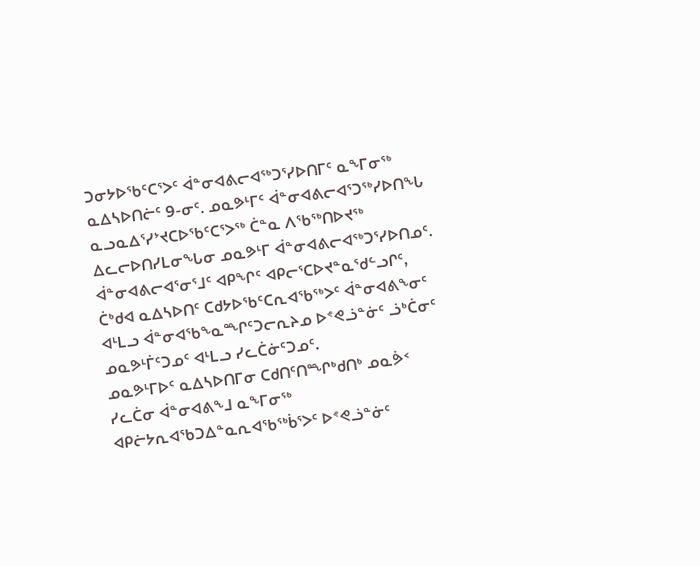ᑐᓂᔭᐅᖃᑦᑕᕐᐳᑦ ᐋᓐᓂᐊᕕᓕᐊᖅᑐᕐᓯᐅᑎᒥᑦ ᓇᖕᒥᓂᖅ ᓇᐃᓴᐅᑎᓖᑦ 9-ᓂᑦ. ᓄᓇᕗᒻᒥᑦ ᐋᓐᓂᐊᕕᓕᐊᕐᑐᖅᓯᐅᑎᖓ ᓇᓗᓇᐃᕐᓯᔾᔪᑕᐅᖃᑦᑕᕐᐳᖅ ᑖᓐᓇ ᐱᖃᖅᑎᐅᔪᖅ ᐃᓚᓕᐅᑎᓯᒪᓂᖓᓂ ᓄᓇᕗᒻᒥ ᐋᓐᓂᐊᕕᓕᐊᖅᑐᕐᓯᐅᑎᓄᑦ.
ᐋᓐᓂᐊᕕᓕᐊᕐᓂᕐᒧᑦ ᐊᑭᖏᑦ ᐊᑭᓕᕐᑕᐅᔪᓐᓇᖁᓪᓗᒋᑦ, ᑖᒃᑯᐊ ᓇᐃᓴᐅᑎᑦ ᑕᑯᔭᐅᖃᑦᑕᕆᐊᖃᖅᐳᑦ ᐋᓐᓂᐊᕕᖕᓂᑦ ᐊᒻᒪᓗ ᐋᓐᓂᐊᖃᖕᓇᙱᑦᑐᓕᕆᔨᓄ ᐅᕝᕙᓘᓐᓃᑦ ᓘᒃᑖᓂᑦ ᓄᓇᕗᒻᒦᑦᑐᓄᑦ ᐊᒻᒪᓗ ᓯᓚᑖᓃᑦᑐᓄᑦ.
ᓄᓇᕗᒻᒥᐅᑦ ᓇᐃᓴᐅᑎᒥᓂ ᑕᑯᑎᑦᑎᙱᒃᑯᑎᒃ ᓄᓇᕘᑉ ᓯᓚᑖᓂ ᐋᓐᓂᐊᕕᖕᒧ ᓇᖕᒥᓂᖅ ᐊᑭᓖᔭᕆᐊᖃᑐᐃᓐᓇᕆᐊᖃᖅᑳᕐᐳᑦ ᐅᕝᕙᓘᓐᓃᑦ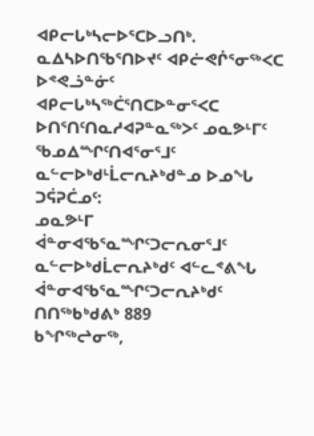ᐊᑭᓕᒐᒃᓴᓕᐅᕐᑕᐅᓗᑎᒃ.
ᓇᐃᓴᐅᑎᖃᕐᑎᐅᔪᑦ ᐊᑭᓖᕙᒌᕐᓂᖅᐸᑕ ᐅᕝᕙᓘᓐᓃᑦ ᐊᑭᓕᒐᒃᓴᖅᑖᕐᑎᑕᐅᓐᓂᕐᐸᑕ ᐅᑎᕐᑎᑦᑎᓇᓱᐊᕈᓐᓇᖅᐳᑦ ᓄᓇᕗᒻᒥᑦ ᖃᓄᐃᙱᑦᑎᐊᕐᓂᕐᒧᑦ ᓇᓪᓕᐅᒃᑯᒻᒫᓕᕆᔨᒃᑯᓐᓄ ᐅᓄᖓ ᑐᕌᕈᑖᓄᑦ:
ᓄᓇᕗᒻᒥ ᐋᓐᓂᐊᖃᕐᓇᙱᑦᑐᓕᕆᓂᕐᒧᑦ ᓇᓪᓕᐅᒃᑯᒫᓕᕆᔨᒃᑯᑦ ᐊᓪᓚᕝᕕᖓ
ᐋᓐᓂᐊᖃᕐᓇᙱᑦᑐᓕᕆᔨᒃᑯᑦ
ᑎᑎᖅᑲᒃᑯᕕᒃ 889
ᑲᖏᖅᖠᓂᖅ,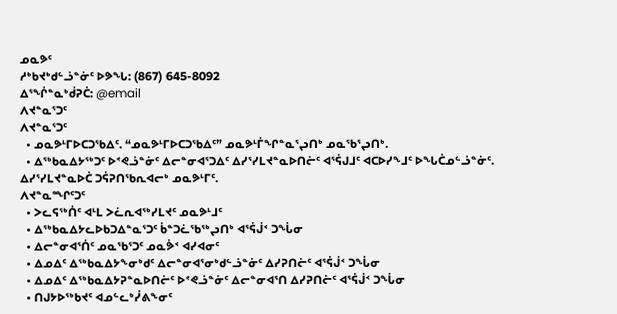ᓄᓇᕗᑦ
ᓱᒃᑲᔪᒃᑯᓪᓘᓐᓃᑦ ᐅᕗᖓ: (867) 645-8092
ᐃᕐᖐᓐᓇᒃᑰᕈᑖ: @email
ᐱᔪᓐᓇᕐᑐᑦ
ᐱᔪᓐᓇᕐᑐᑦ
  • ᓄᓇᕗᒻᒥᐅᑕᑐᖃᐃᑦ. “ᓄᓇᕗᒻᒥᐅᑕᑐᖃᐃᑦ” ᓄᓇᕗᒻᒦᖏᓐᓇᕐᖢᑎᒃ ᓄᓇᖃᕐᖢᑎᒃ.
  • ᐃᖅᑲᓇᐃᔭᖅᑐᑦ ᐅᕝᕙᓘᓐᓃᑦ ᐃᓕᓐᓂᐊᕐᑐᐃᑦ ᐃᓯᕐᓯᒪᔪᓐᓇᐅᑎᓖᑦ ᐊᕐᕌᒍᒧᑦ ᐊᑕᐅᓯᖕᒧᑦ ᐅᖓᑖᓄᓪᓘᓐᓃᑦ. ᐃᓯᕐᓯᒪᔪᓐᓇᐅᑖ ᑐᕌᕈᑎᖃᕆᐊᓕᒃ ᓄᓇᕗᒻᒥᑦ.
ᐱᔪᓐᓇᙱᑦᑐᑦ
  • ᐳᓚᕋᖅᑏᑦ ᐊᒻᒪ ᐳᓛᕆᐊᖅᓯᒪᔪᑦ ᓄᓇᕗᒻᒧᑦ
  • ᐃᖅᑲᓇᐃᔭᓚᐅᑲᑐᐃᓐᓇᕐᑐᑦ ᑳᓐᑐᓛᖃᖅᖢᑎᒃ ᐊᕐᕌᒎᑉ ᑐᖔᓂ
  • ᐃᓕᓐᓂᐊᕐᑏᑦ ᓄᓇᖃᕐᑐᑦ ᓄᓇᕘᑉ ᐊᓯᐊᓂᑦ
  • ᐃᓄᐃᑦ ᐃᖅᑲᓇᐃᔭᖕᓂᒃᑯᑦ ᐃᓕᓐᓂᐊᕐᓂᒃᑯᓪᓘᓐᓃᑦ ᐃᓯᕈᑎᓖᑦ ᐊᕐᕌᒎᑉ ᑐᖔᓂ
  • ᐃᓄᐃᑦ ᐃᖅᑲᓇᐃᔭᕈᓐᓇᐅᑎᓖᑦ ᐅᕝᕙᓘᓐᓃᑦ ᐃᓕᓐᓂᐊᕐᑎ ᐃᓯᕈᑎᓖᑦ ᐊᕐᕌᒎᑉ ᑐᖔᓂ
  • ᑎᒍᔭᐅᖅᑲᔪᑦ ᐊᓄᓪᓚᒃᓰᕕᖕᓂᑦ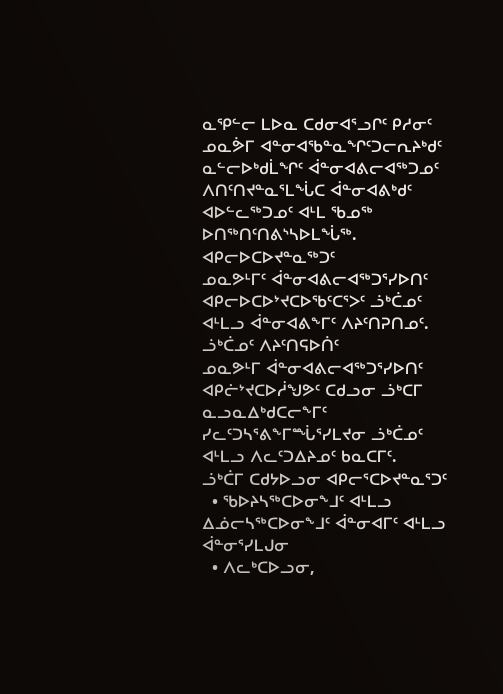ᓇᕿᓪᓕ ᒪᐅᓇ ᑕᑯᓂᐊᕐᓗᒋᑦ ᑭᓱᓂᑦ ᓄᓇᕘᒥ ᐊᓐᓂᐊᖃᓐᓇᖏᑦᑐᓕᕆᔨᒃᑯᑦ ᓇᓪᓕᐅᒃᑯᒫᖏᑦ ᐋᓐᓂᐊᕕᓕᐊᖅᑐᓄᑦ ᐱᑎᑦᑎᔪᓐᓇᕐᒪᖔᑕ ᐋᓐᓂᐊᕕᒃᑯᑦ ᐊᐅᓪᓚᖅᑐᓄᑦ ᐊᒻᒪ ᖃᓄᖅ ᐅᑎᖅᑎᑦᑎᕕᔅᓴᐅᒪᖔᖅ.
ᐊᑭᓕᐅᑕᐅᔪᓐᓇᖅᑐᑦ
ᓄᓇᕗᒻᒥᑦ ᐋᓐᓂᐊᕕᓕᐊᖅᑐᕐᓯᐅᑎᑦ ᐊᑭᓕᐅᑕᐅᔾᔪᑕᐅᖃᑦᑕᕐᐳᑦ ᓘᒃᑖᓄᑦ ᐊᒻᒪᓗ ᐋᓐᓂᐊᕕᖕᒥᑦ ᐱᔨᑦᑎᕈᑎᓄᑦ.
ᓘᒃᑖᓄᑦ ᐱᔨᑦᑎᕋᐅᑏᑦ
ᓄᓇᕗᒻᒥ ᐋᓐᓂᐊᕕᓕᐊᖅᑐᕐᓯᐅᑎᑦ ᐊᑭᓖᔾᔪᑕᐅᓲᖑᕗᑦ ᑕᑯᓗᓂ ᓘᒃᑕᒥ ᓇᓗᓇᐃᒃᑯᑕᓕᖕᒥᑦ ᓯᓚᑦᑐᓴᕐᕕᖕᒥᙶᕐᓯᒪᔪᓂ ᓘᒃᑖᓄᑦ ᐊᒻᒪᓗ ᐱᓚᑦᑐᐃᔨᓄᑦ ᑲᓇᑕᒥᑦ.
ᓘᒃᑖᒥ ᑕᑯᔭᐅᓗᓂ ᐊᑭᓕᕐᑕᐅᔪᓐᓇᕐᑐᑦ
  • ᖃᐅᔨᓴᖅᑕᐅᓂᖕᒧᑦ ᐊᒻᒪᓗ ᐃᓅᓕᓴᖅᑕᐅᓂᖕᒧᑦ ᐋᓐᓂᐊᒥᑦ ᐊᒻᒪᓗ ᐋᓐᓂᕐᓯᒪᒍᓂ
  • ᐱᓚᒃᑕᐅᓗᓂ,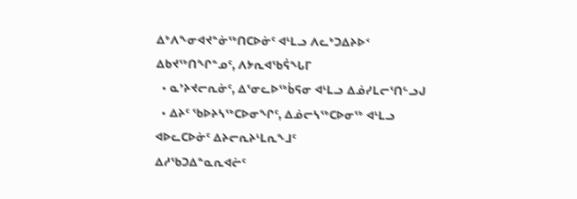ᐃᒃᐱᖕᓂᐊᔪᓐᓃᖅᑎᑕᐅᓃᑦ ᐊᒻᒪᓗ ᐱᓚᒃᑐᐃᔨᐅᑉ ᐃᑲᔪᖅᑎᖏᓐᓄᑦ, ᐱᔭᕆᐊᖃᕌᖓᒥ
  • ᓇᔾᔨᔪᓕᕆᓃᑦ, ᐃᕐᓂᓚᐅᖅᑳᕋᓂ ᐊᒻᒪᓗ ᐃᓅᓯᒪᓕᕐᑎᓪᓗᒍ
  • ᐃᔨᑦ ᖃᐅᔨᓴᖅᑕᐅᓂᖏᑦ, ᐃᓅᓕᓴᖅᑕᐅᓂᖅ ᐊᒻᒪᓗ ᐊᐅᓚᑕᐅᓃᑦ ᐃᔨᓕᕆᔨᒻᒪᕆᖕᒧᑦ
ᐃᓱᖃᑐᐃᓐᓇᕆᐊᓖᑦ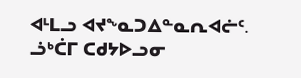ᐊᒻᒪᓗ ᐊᔪᖕᓇᑐᐃᓐᓇᕆᐊᓖᑦ.
ᓘᒃᑖᒥ ᑕᑯᔭᐅᓗᓂ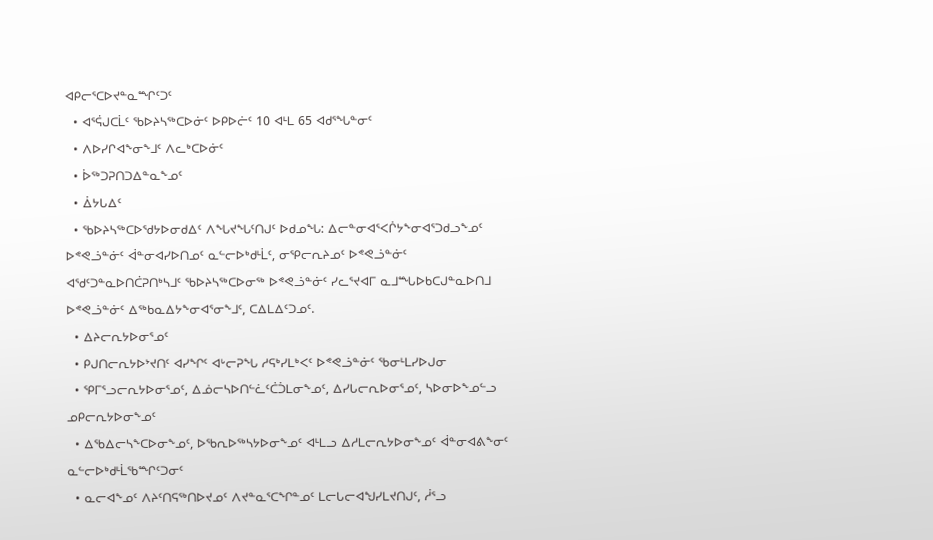ᐊᑭᓕᕐᑕᐅᔪᓐᓇᙱᑦᑐᑦ
  • ᐊᕐᕌᒍᑕᒫᑦ ᖃᐅᔨᓴᖅᑕᐅᓃᑦ ᐅᑭᐅᓖᑦ 10 ᐊᒻᒪ 65 ᐊᑯᕐᖓᓐᓂᑦ
  • ᐱᐅᓯᒋᐊᖕᓂᖕᒧᑦ ᐱᓚᒃᑕᐅᓃᑦ
  • ᐆᖅᑐᕈᑎᑐᐃᓐᓇᖕᓄᑦ
  • ᐄᔭᒐᐃᑦ
  • ᖃᐅᔨᓴᖅᑕᐅᖁᔭᐅᓂᑯᐃᑦ ᐱᖓᔪᖓᑦᑎᒍᑦ ᐅᑯᓄᖓ: ᐃᓕᓐᓂᐊᕐᐸᒌᔭᖕᓂᐊᕐᑐᑯᓗᖕᓄᑦ ᐅᕝᕙᓘᓐᓃᑦ ᐋᓐᓂᐊᓯᐅᑎᓄᑦ ᓇᓪᓕᐅᒃᑯᒻᒫᑦ, ᓂᕿᓕᕆᔨᓄᑦ ᐅᕝᕙᓘᓐᓃᑦ ᐊᖁᑦᑐᓐᓇᐅᑎᑖᕈᑎᒃᓴᒧᑦ ᖃᐅᔨᓴᖅᑕᐅᓂᖅ ᐅᕝᕙᓘᓐᓃᑦ ᓯᓚᕐᔪᐊᒥ ᓇᒧᙵᐅᑲᑕᒍᓐᓇᐅᑎᒧ ᐅᕝᕙᓘᓐᓃᑦ ᐃᖅᑲᓇᐃᔭᖕᓂᐊᕐᓂᖕᒧᑦ, ᑕᐃᒪᐃᑦᑐᓄᑦ.
  • ᐃᔨᓕᕆᔭᐅᓂᕐᓄᑦ
  • ᑭᒍᑎᓕᕆᔭᐅᔾᔪᑎᑦ ᐊᓯᖏᑦ ᐊᒡᓕᕈᖓ ᓱᕋᒃᓯᒪᒃᐸᑦ ᐅᕝᕙᓘᓐᓃᑦ ᖃᓂᒻᒪᓯᐅᒍᓂ
  • ᕿᒥᕐᓗᓕᕆᔭᐅᓂᕐᓄᑦ, ᐃᓅᓕᓴᐅᑎᓪᓛᑦᑖᑑᒪᓂᖕᓄᑦ, ᐃᓯᒐᓕᕆᐅᓂᕐᓄᑦ, ᓴᐅᓂᐅᖕᓄᓪᓗ ᓄᑭᓕᕆᔭᐅᓂᖕᓄᑦ
  • ᐃᖃᐃᓕᓴᖕᑕᐅᓂᖕᓄᑦ, ᐅᖃᕆᐅᖅᓴᔭᐅᓂᖕᓄᑦ ᐊᒻᒪᓗ ᐃᓱᒪᓕᕆᔭᐅᓂᖕᓄᑦ ᐋᓐᓂᐊᕕᖕᓂᑦ ᓇᓪᓕᐅᒃᑯᒻᒫᖃᙱᑦᑐᓂᑦ
  • ᓇᓕᐊᖕᓄᑦ ᐱᔨᑦᑎᕋᖅᑎᐅᔪᓄᑦ ᐱᔪᓐᓇᕐᑕᖏᓐᓄᑦ ᒪᓕᒐᓕᐊᖑᓯᒪᔪᑎᒍᑦ, ᓲᕐᓗ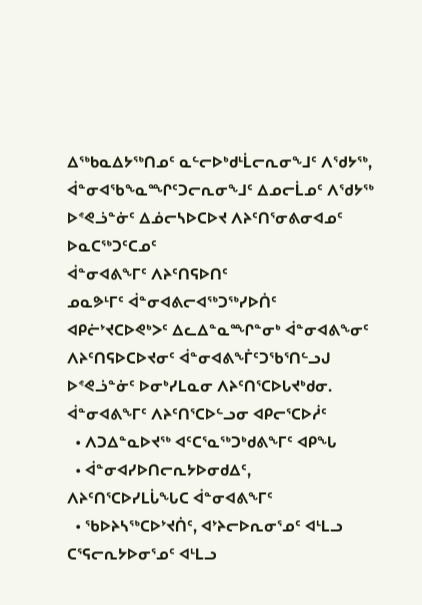ᐃᖅᑲᓇᐃᔭᖅᑎᓄᑦ ᓇᓪᓕᐅᒃᑯᒻᒫᓕᕆᓂᖕᒧᑦ ᐱᖁᔭᖅ, ᐋᓐᓂᐊᖃᖕᓇᙱᑦᑐᓕᕆᓂᖕᒧᑦ ᐃᓄᓕᒫᓄᑦ ᐱᖁᔭᖅ ᐅᕝᕙᓘᓐᓃᑦ ᐃᓅᓕᓴᐅᑕᐅᔪ ᐱᔨᑦᑎᕐᓂᕕᓂᐊᓄᑦ ᐅᓇᑕᖅᑐᑦᑕᓄᑦ
ᐋᓐᓂᐊᕕᖕᒥᑦ ᐱᔨᑦᑎᕋᐅᑎᑦ
ᓄᓇᕗᒻᒥᑦ ᐋᓐᓂᐊᕕᓕᐊᖅᑐᖅᓯᐅᑏᑦ ᐊᑭᓖᔾᔪᑕᐅᕙᒃᐳᑦ ᐃᓚᐃᓐᓇᙱᓐᓂᒃ ᐋᓐᓂᐊᕕᖕᓂᑦ ᐱᔨᑦᑎᕋᐅᑕᐅᔪᓂᑦ ᐋᓐᓂᐊᕕᖕᒦᑦᑐᖃᕐᑎᓪᓗᒍ ᐅᕝᕙᓘᓐᓃᑦ ᐅᓂᒃᓯᒪᓇᓂ ᐱᔨᑦᑎᕐᑕᐅᒐᔪᒃᑯᓂ.
ᐋᓐᓂᐊᕕᖕᒥᑦ ᐱᔨᑦᑎᕐᑕᐅᓪᓗᓂ ᐊᑭᓕᕐᑕᐅᓲᑦ
  • ᐱᑐᐃᓐᓇᐅᔪᖅ ᐊᑦᑕᕐᓇᖅᑐᒃᑯᕕᖕᒥᑦ ᐊᑭᖓ
  • ᐋᓐᓂᐊᓯᐅᑎᓕᕆᔭᐅᓂᑯᐃᑦ, ᐱᔨᑦᑎᕐᑕᐅᓯᒪᒑᖓᑕ ᐋᓐᓂᐊᕕᖕᒥᑦ
  • ᖃᐅᔨᓴᖅᑕᐅᔾᔪᑏᑦ, ᐊᔾᔨᓕᐅᕆᓂᕐᓄᑦ ᐊᒻᒪᓗ ᑕᕐᕋᓕᕆᔭᐅᓂᕐᓄᑦ ᐊᒻᒪᓗ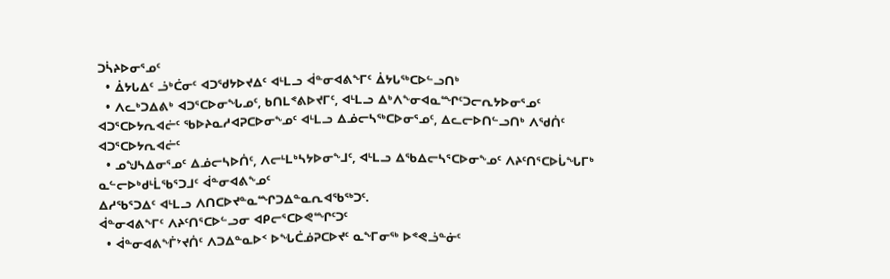ᑐᓵᔨᐅᓂᕐᓄᑦ
  • ᐄᔭᒐᐃᑦ ᓘᒃᑖᓂᑦ ᐊᑐᖁᔭᐅᔪᐃᑦ ᐊᒻᒪᓗ ᐋᓐᓂᐊᕕᖕᒥᑦ ᐄᔭᒐᖅᑕᐅᓪᓗᑎᒃ
  • ᐱᓚᒃᑐᐃᕕᒃ ᐊᑐᕐᑕᐅᓂᖓᓄᑦ, ᑲᑎᒪᕝᕕᐅᔪᒥᑦ, ᐊᒻᒪᓗ ᐃᒃᐱᖕᓂᐊᓇᙱᑦᑐᓕᕆᔭᐅᓂᕐᓄᑦ ᐊᑐᕐᑕᐅᔭᕆᐊᓖᑦ ᖃᐅᔨᓇᓱᐊᕈᑕᐅᓂᖕᓄᑦ ᐊᒻᒪᓗ ᐃᓅᓕᓴᖅᑕᐅᓂᕐᓄᑦ, ᐃᓚᓕᐅᑎᓪᓗᑎᒃ ᐱᖁᑏᑦ ᐊᑐᕐᑕᐅᔭᕆᐊᓖᑦ
  • ᓄᖑᓴᐃᓂᕐᓄᑦ ᐃᓅᓕᓴᐅᑏᑦ, ᐱᓕᒻᒪᒃᓴᔭᐅᓂᖕᒧᑦ, ᐊᒻᒪᓗ ᐃᖃᐃᓕᓴᕐᑕᐅᓂᖕᓄᑦ ᐱᔨᑦᑎᕐᑕᐅᒑᖓᒥᒃ ᓇᓪᓕᐅᒃᑯᒻᒫᖃᕐᑐᒧᑦ ᐋᓐᓂᐊᕕᖕᓄᑦ
ᐃᓱᖃᕐᑐᐃᑦ ᐊᒻᒪᓗ ᐱᑎᑕᐅᔪᓐᓇᙱᑐᐃᓐᓇᕆᐊᖃᖅᑐᑦ.
ᐋᓐᓂᐊᕕᖕᒥᑦ ᐱᔨᑦᑎᕐᑕᐅᓪᓗᓂ ᐊᑭᓕᕐᑕᐅᕙᙱᑦᑐᑦ
  • ᐋᓐᓂᐊᕕᖕᒦᔾᔪᑏᑦ ᐱᑐᐃᓐᓇᐅᑉ ᐅᖓᑖᓅᕈᑕᐅᔪᑦ ᓇᖕᒥᓂᖅ ᐅᕝᕙᓘᓐᓃᑦ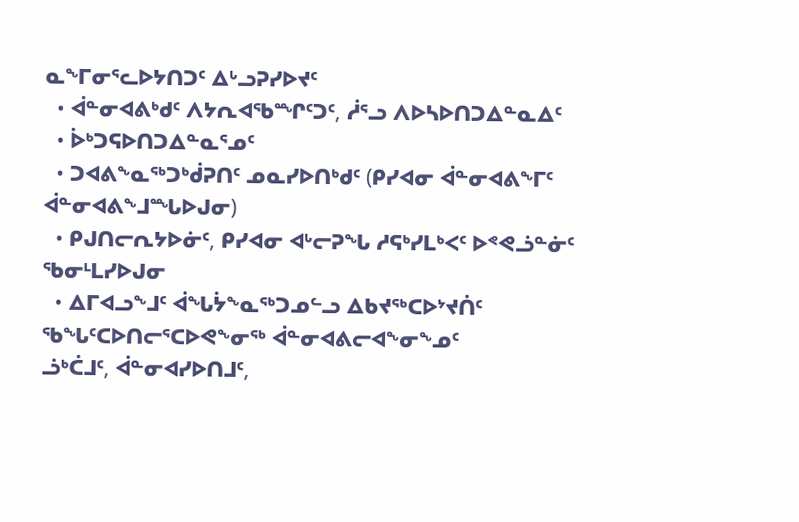ᓇᖕᒥᓂᕐᓚᐅᔭᑎᑐᑦ ᐃᒡᓗᕈᓯᐅᔪᑦ
  • ᐋᓐᓂᐊᕕᒃᑯᑦ ᐱᔭᕆᐊᖃᙱᑦᑐᑦ, ᓲᕐᓗ ᐱᐅᓴᐅᑎᑐᐃᓐᓇᐃᑦ
  • ᐆᒃᑐᕋᐅᑎᑐᐃᓐᓇᕐᓄᑦ
  • ᑐᐊᕕᖕᓇᖅᑐᒃᑰᕈᑎᑦ ᓄᓇᓯᐅᑎᒃᑯᑦ (ᑭᓯᐊᓂ ᐋᓐᓂᐊᕕᖕᒥᑦ ᐋᓐᓂᐊᕕᖕᒧᙵᐅᒍᓂ)
  • ᑭᒍᑎᓕᕆᔭᐅᓃᑦ, ᑭᓯᐊᓂ ᐊᒡᓕᕈᖓ ᓱᕋᒃᓯᒪᒃᐸᑦ ᐅᕝᕙᓘᓐᓃᑦ ᖃᓂᒻᒪᓯᐅᒍᓂ
  • ᐃᒥᐊᓗᖕᒧᑦ ᐋᖓᔮᖕᓇᖅᑐᓄᓪᓗ ᐃᑲᔪᖅᑕᐅᔾᔪᑏᑦ
ᖃᖓᑦᑕᐅᑎᓕᕐᑕᐅᕙᖕᓂᖅ ᐋᓐᓂᐊᕕᓕᐊᖕᓂᖕᓄᑦ
ᓘᒃᑖᒧᑦ, ᐋᓐᓂᐊᓯᐅᑎᒧᑦ,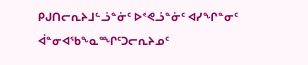ᑭᒍᑎᓕᕆᔨᒧᓪᓘᓐᓃᑦ ᐅᕝᕙᓘᓐᓃᑦ ᐊᓯᖏᓐᓂᑦ ᐋᓐᓂᐊᖃᖕᓇᙱᑦᑐᓕᕆᔨᓄᑦ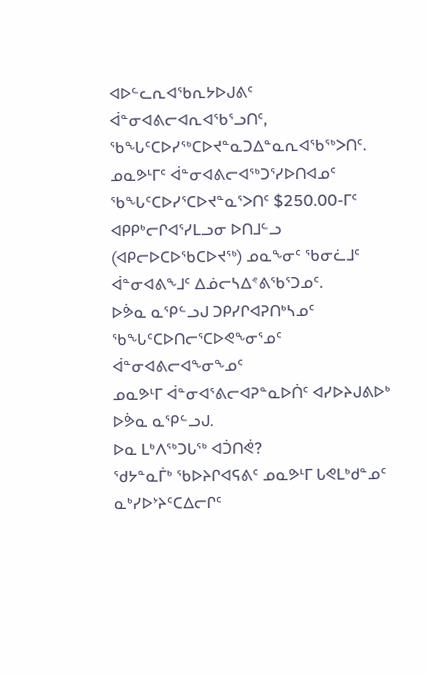ᐊᐅᓪᓚᕆᐊᖃᕆᔭᐅᒍᕕᑦ ᐋᓐᓂᐊᕕᓕᐊᕆᐊᖃᕐᓗᑎᑦ, ᖃᖓᑦᑕᐅᓯᖅᑕᐅᔪᓐᓇᑐᐃᓐᓇᕆᐊᖃᖅᐳᑎᑦ.
ᓄᓇᕗᒻᒥᑦ ᐋᓐᓂᐊᕕᓕᐊᖅᑐᕐᓯᐅᑎᐊᓄᑦ ᖃᖓᑦᑕᐅᓯᕐᑕᐅᔪᓐᓇᕐᐳᑎᑦ $250.00-ᒥᑦ ᐊᑭᑭᒃᓕᒋᐊᕐᓯᒪᓗᓂ ᐅᑎᒧᓪᓗ (ᐊᑭᓕᐅᑕᐅᖃᑕᐅᔪᖅ) ᓄᓇᖕᓂᑦ ᖃᓂᓛᒧᑦ ᐋᓐᓂᐊᕕᖕᒧᑦ ᐃᓅᓕᓴᐃᕝᕕᖃᕐᑐᓄᑦ.
ᐅᕘᓇ ᓇᕿᓪᓗᒍ ᑐᑭᓯᒋᐊᕈᑎᒃᓴᓄᑦ ᖃᖓᑦᑕᐅᑎᓕᕐᑕᐅᕙᖕᓂᕐᓄᑦ ᐋᓐᓂᐊᕕᓕᐊᖕᓂᖕᓄᑦ
ᓄᓇᕗᒻᒥ ᐋᓐᓂᐊᕐᕕᓕᐊᕈᓐᓇᐅᑏᑦ ᐊᓯᐅᔨᒍᕕᐅᒃ ᐅᕘᓇ ᓇᕿᓪᓗᒍ.
ᐅᓇ ᒪᒃᐱᖅᑐᒐᖅ ᐊᑑᑎᕚ?
ᖁᔭᓐᓇᒦᒃ ᖃᐅᔨᒋᐊᕋᕕᑦ ᓄᓇᕗᒻᒥ ᒐᕙᒪᒃᑯᓐᓄᑦ
ᓇᒃᓯᐅᔾᔨᑦᑕᐃᓕᒋᑦ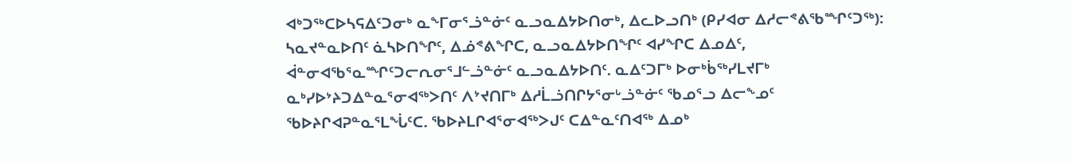ᐊᒃᑐᖅᑕᐅᓴᕋᐃᑦᑐᓂᒃ ᓇᖕᒥᓂᕐᓘᓐᓃᑦ ᓇᓗᓇᐃᔭᐅᑎᓂᒃ, ᐃᓚᐅᓗᑎᒃ (ᑭᓯᐊᓂ ᐃᓱᓕᕝᕕᖃᙱᑦᑐᖅ): ᓴᓇᔪᓐᓇᐅᑎᑦ ᓈᓴᐅᑎᖏᑦ, ᐃᓅᕝᕕᖏᑕ, ᓇᓗᓇᐃᔭᐅᑎᖏᑦ ᐊᓯᖏᑕ ᐃᓄᐃᑦ, ᐋᓐᓂᐊᖃᕐᓇᙱᑦᑐᓕᕆᓂᕐᒧᓪᓘᓐᓃᑦ ᓇᓗᓇᐃᔭᐅᑎᑦ. ᓇᐃᑦᑐᒥᒃ ᐅᓂᒃᑳᖅᓯᒪᔪᒥᒃ ᓇᒃᓯᐅᔾᔨᑐᐃᓐᓇᕐᓂᐊᖅᐳᑎᑦ ᐱᔾᔪᑎᒥᒃ ᐃᓱᒫᓘᑎᒋᔭᕐᓂᒡᓘᓐᓃᑦ ᖃᓄᕐᓗ ᐃᓕᖕᓄᑦ ᖃᐅᔨᒋᐊᕈᓐᓇᕐᒪᖔᑦᑕ. ᖃᐅᔨᒪᒋᐊᕐᓂᐊᖅᐳᒍᑦ ᑕᐃᓐᓇᑦᑎᐊᖅ ᐃᓄᒃ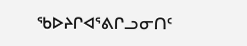ᖃᐅᔨᒋᐊᕐᕕᒋᓗᓂᑎᑦ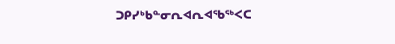ᑐᑭᓯᒃᑲᓐᓂᕆᐊᕆᐊᖃᖅᐸᑕ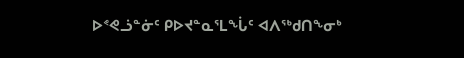ᐅᕝᕙᓘᓐᓃᑦ ᑭᐅᔪᓐᓇᕐᒪᖔᑦ ᐊᐱᖅᑯᑎᖕᓂᒃ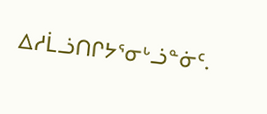ᐃᓱᒫᓘᑎᒋᔭᕐᓂᒡᓘᓐᓃᑦ.